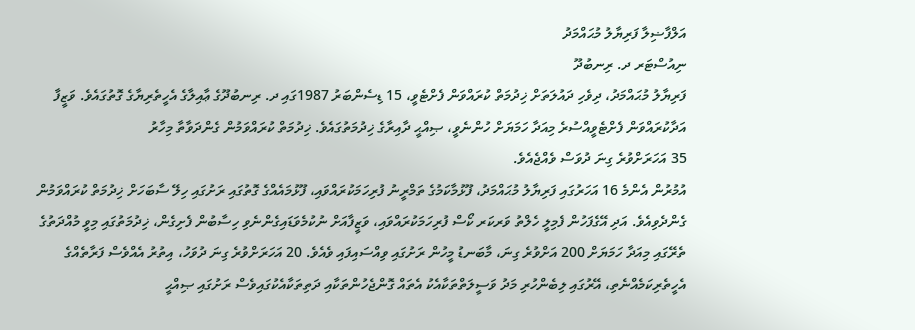އަލްފާޟިލާ ފަރިޔާލު މުޙައްމަދު
ނިއުސްޓަރ ދ. ރިނބުދޫ
ފަރިޔާލު މުޙައްމަދު، ދިވެހި ދައުލަތަށް ޚިދުމަތް ކުރައްވަން ފެށްޓެވީ، 15 ޑިސެންބަރު 1987ގައި ދ. ރިނބުދޫގެ ޢާއިލާގެ އެހީތެރިޔާގެ ގޮތުގައެވެ. ވަޒީފާ އަދާކުރައްވަން ފެށްޓެވީއްސުރެ މިއަދާ ހަމަޔަށް ހުންނެވީ، ޞިއްޙީ ދާއިރާގެ ޚިދުމަތުގައެވެ. ޚިދުމަތް ކުރައްވަމުން ގެންދަވާތާ މިހާރު
35 އަހަރަށްވުރެ ގިނަ ދުވަސް ވެއްޖެއެވެ.
އުމުރުން އެންމެ 16 އަހަރުގައި ފަރިޔާލު މުޙައްމަދު، ފޫޅުމާކަމުގެ ތަމްރީނު ފުރިހަމަކުރައްވައި، ފޫޅުމައެއްގެ ގޮތުގައި ރަށުގައި ހިލޭ ސާބަހަށް ޚިދުމަތް ކުރައްވަމުން ގެންދެވިއެވެ. އަދި އޭގެފަހުން ފެމިލީ ހެލްތު ވަރކަރ ކޯސް ފުރިހަމަކުރައްވައި، ވަޒީފާއަށް ނުކުމެވަޑައިގެންނެވި ހިސާބުން ފެށިގެން، ޚިދުމަތުގައި މިވީ މުއްދަތުގެ ތެރޭގައި މިއަދާ ހަމަޔަށް 200 އަށްވުރެ ގިނަ، މާބަނޑު މީހުން ރަށުގައި ވިއްސައިފައި ވެއެވެ. 20 އަހަރަށްވުރެ ގިނަ ދުވަހު، އިތުރު އެއްވެސް ފަރާތެއްގެ އެހީތެރިކަމެއްނެތި، އޭރުގައި ލިބެންހުރި މަދު ވަސީލަތްތަކާއެކު އެތައް ގޮންޖެހުންތަކާއި ދަތިތަކާއެކުގައިވެސް ރަށުގައި ޞިއްޙީ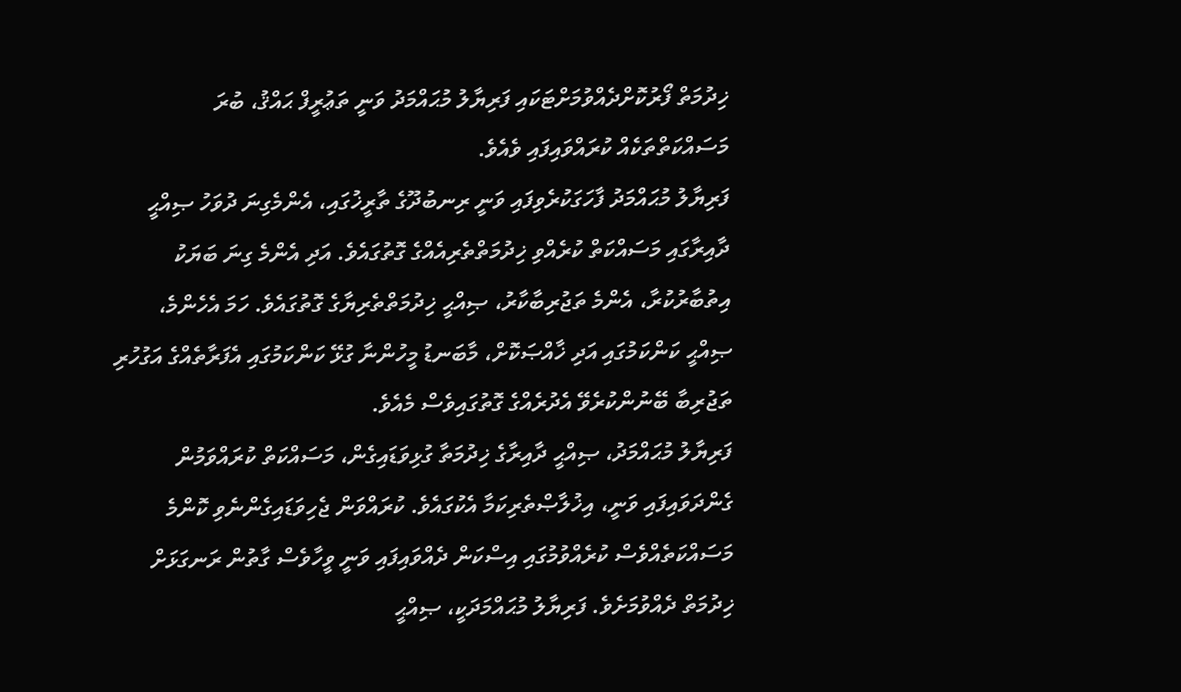ޚިދުމަތް ފޯރުކޮށްދެއްވުމަށްޓަކައި ފަރިޔާލު މުޙައްމަދު ވަނީ ތަޢުރީފް ޙައްޤު، ބުރަ މަސައްކަތްތަކެއް ކުރައްވައިފައި ވެއެވެ.
ފަރިޔާލު މުޙައްމަދު ފާހަގަކުރެވިފައި ވަނީ ރިނބުދޫގެ ތާރީޚުގައި، އެންމެގިނަ ދުވަހު ޞިއްޙީ ދާއިރާގައި މަސައްކަތް ކުރެއްވި ޚިދުމަތްތެރިއެއްގެ ގޮތުގައެވެ. އަދި އެންމެ ގިނަ ބަޔަކު އިތުބާރުކުރާ، އެންމެ ތަޖުރިބާކާރު، ޞިއްޙީ ޚިދުމަތްތެރިޔާގެ ގޮތުގައެވެ. ހަމަ އެހެންމެ، ޞިއްޙީ ކަންކަމުގައި އަދި ޚާއްޞަކޮށް، މާބަނޑު މީހުންނާ ގުޅޭ ކަންކަމުގައި އެފަރާތެއްގެ އަގުހުރި ތަޖުރިބާ ބޭނުންކުރެވޭ އެދުރެއްގެ ގޮތުގައިވެސް މެއެވެ.
ފަރިޔާލު މުޙައްމަދު، ޞިއްޙީ ދާއިރާގެ ޚިދުމަތާ ގުޅިވަޑައިގެން، މަސައްކަތް ކުރައްވަމުން ގެންދަވައިފައި ވަނީ، އިޚުލާޞްތެރިކަމާ އެކުގައެވެ. ކުރައްވަން ޖެހިވަޑައިގެންނެވި ކޮންމެ މަސައްކަތެއްވެސް ކުރެއްވުމުގައި އިސްކަން ދެއްވައިފައި ވަނީ ވީހާވެސް ގާތުން ރަނގަޅަށް ޚިދުމަތް ދެއްވުމަށެވެ. ފަރިޔާލު މުޙައްމަދަކީ، ޞިއްޙީ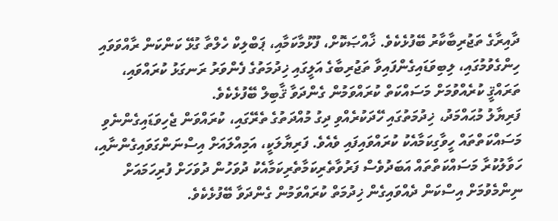ދާއިރާގެ ތަޖުރިބާކާރު ބޭފުޅެކެވެ. ޚާއްޞަކޮށް، ފޫޅުމާކަމާއި، ޕަބްލިކް ހެލްތާ ގުޅޭ ކަންކަން ރާއްވަވައި ހިންގެވުމުގައި، ލިބިވަޑައިގެންފައިވާ ތަޖުރިބާގެ އަލީގައި ޚިދުމަތުގެ ފެންވަރު ރަނގަޅު ކުރައްވައި، ތަރައްޤީ ކުރެއްވުމަށް މަސައްކަތް ކުރައްވަމުން ގެންދަވާ ޤާބިލް ބޭފުޅެކެވެ.
ފަރިޔާލު މުޙައްމަދު، ޚިދުމަތުގައި ހޭދަކުރެއްވި ދިގު މުއްދަތުގެ ތެރޭގައި، ކުރައްވަން ޖެހިވަޑައިގެންނެވި މަސައްކަތްތައް ހީވާގިކަމާއެކު ކުރައްވައިފައި ވެއެވެ. ފަރިޔާލަކީ، އަމިއްލައަށް އިސްނަންގަވައިގެންނާއި، ހަވާލުކުރާ މަސައްކަތްތައް އަބަދުވެސް ފަރުވާތެރިކަމާތެރިކަމާއެކު ދުވަހުން ދުވަހަށް ފުރިހަމައަށް ނިންމެވުމަށް އިސްކަން ދެއްވައިގެން ޚިދުމަތް ކުރައްވަމުން ގެންދަވާ ބޭފުޅެކެވެ.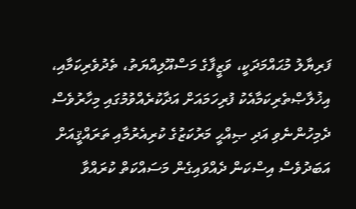ފަރިޔާލު މުޙައްމަދަކީ، ވަޒީފާގެ މަސްއޫލިއްޔަތު، ތެދުވެރިކަމާއި، އިޚުލާޞްތެރިކަމާއެކު ފުރިހަމައަށް އަދާކުރެއްވުމުގައި މިހާރުވެސް ދެމިހުންނެވި އަދި ޞިއްޙީ މަރުކަޒުގެ ކުރިއެރުމާއި ތަރައްޤީއަށް އަބަދުވެސް އިސްކަން ދެއްވައިގެން މަސައްކަތް ކުރައްވާ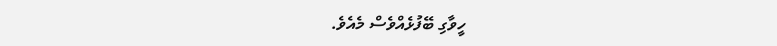ހީވާގި ބޭފުޅެއްވެސް މެއެވެ.